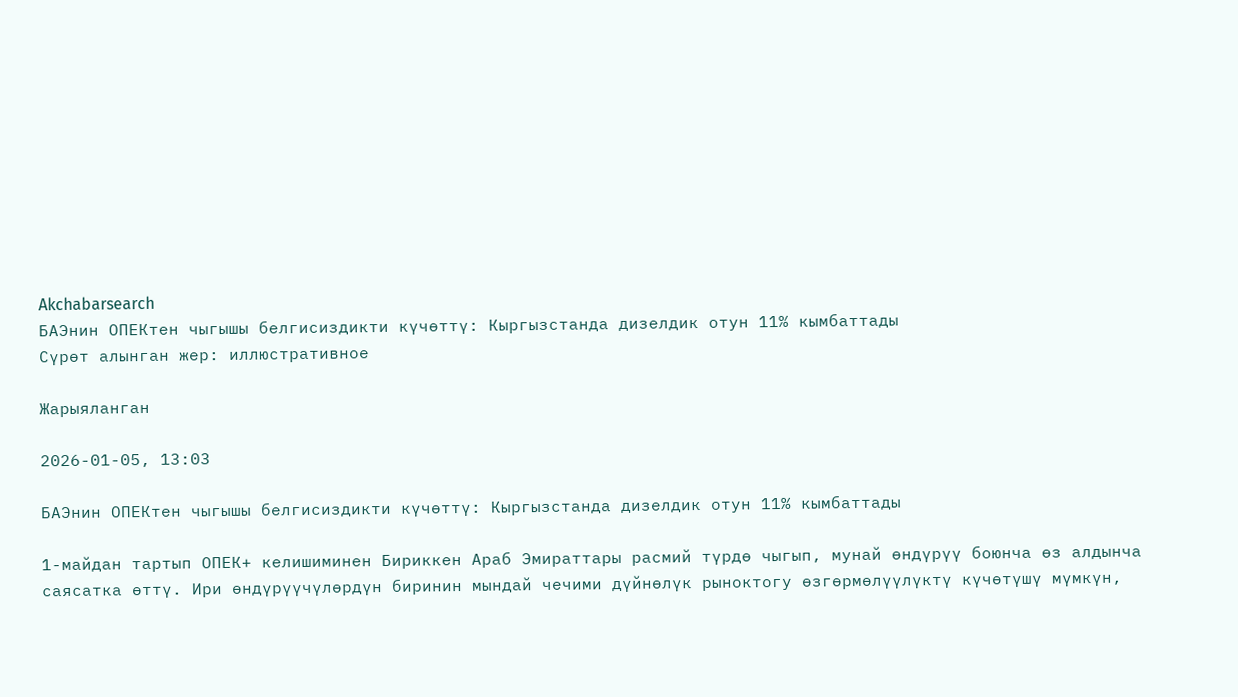Akchabarsearch
БАЭнин ОПЕКтен чыгышы белгисиздикти күчөттү: Кыргызстанда дизелдик отун 11% кымбаттады
Сүрөт алынган жер: иллюстративное

Жарыяланган

2026-01-05, 13:03

БАЭнин ОПЕКтен чыгышы белгисиздикти күчөттү: Кыргызстанда дизелдик отун 11% кымбаттады

1-майдан тартып ОПЕК+ келишиминен Бириккен Араб Эмираттары расмий түрдө чыгып, мунай өндүрүү боюнча өз алдынча саясатка өттү. Ири өндүрүүчүлөрдүн биринин мындай чечими дүйнөлүк рыноктогу өзгөрмөлүүлүктү күчөтүшү мүмкүн,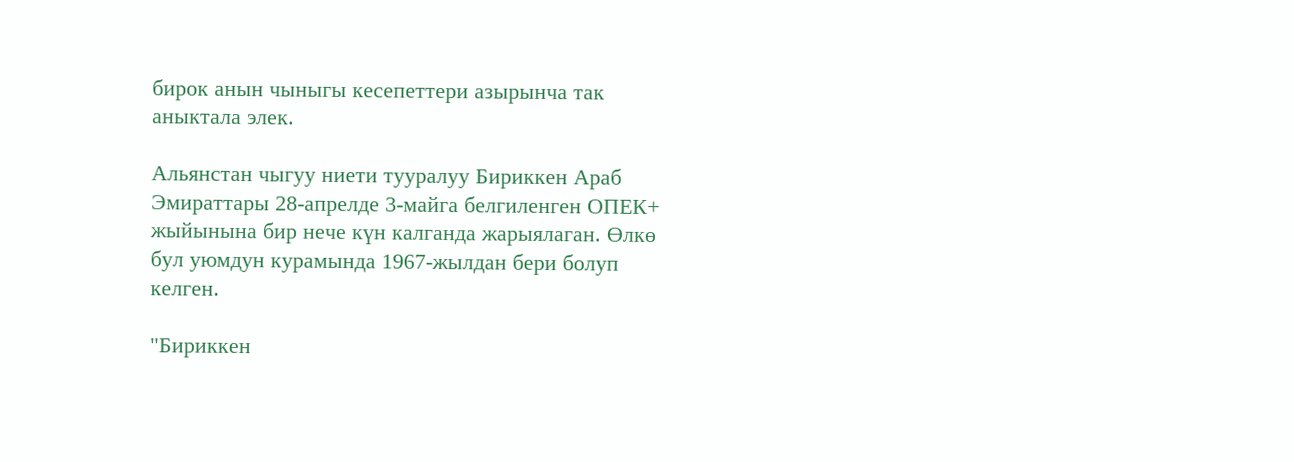бирок анын чыныгы кесепеттери азырынча так аныктала элек.

Альянстан чыгуу ниети тууралуу Бириккен Араб Эмираттары 28-апрелде 3-майга белгиленген ОПЕК+ жыйынына бир нече күн калганда жарыялаган. Өлкө бул уюмдун курамында 1967-жылдан бери болуп келген.

"Бириккен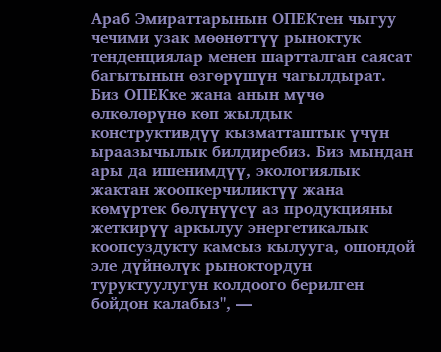Араб Эмираттарынын ОПЕКтен чыгуу чечими узак мөөнөттүү рыноктук тенденциялар менен шартталган саясат багытынын өзгөрүшүн чагылдырат. Биз ОПЕКке жана анын мүчө өлкөлөрүнө көп жылдык конструктивдүү кызматташтык үчүн ыраазычылык билдиребиз. Биз мындан ары да ишенимдүү, экологиялык жактан жоопкерчиликтүү жана көмүртек бөлүнүүсү аз продукцияны жеткирүү аркылуу энергетикалык коопсуздукту камсыз кылууга, ошондой эле дүйнөлүк рыноктордун туруктуулугун колдоого берилген бойдон калабыз", —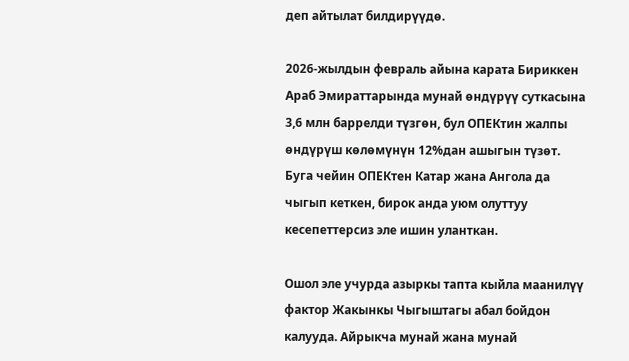деп айтылат билдирүүдө.

2026-жылдын февраль айына карата Бириккен Араб Эмираттарында мунай өндүрүү суткасына 3,6 млн баррелди түзгөн, бул ОПЕКтин жалпы өндүрүш көлөмүнүн 12%дан ашыгын түзөт. Буга чейин ОПЕКтен Катар жана Ангола да чыгып кеткен, бирок анда уюм олуттуу кесепеттерсиз эле ишин уланткан.

Ошол эле учурда азыркы тапта кыйла маанилүү фактор Жакынкы Чыгыштагы абал бойдон калууда. Айрыкча мунай жана мунай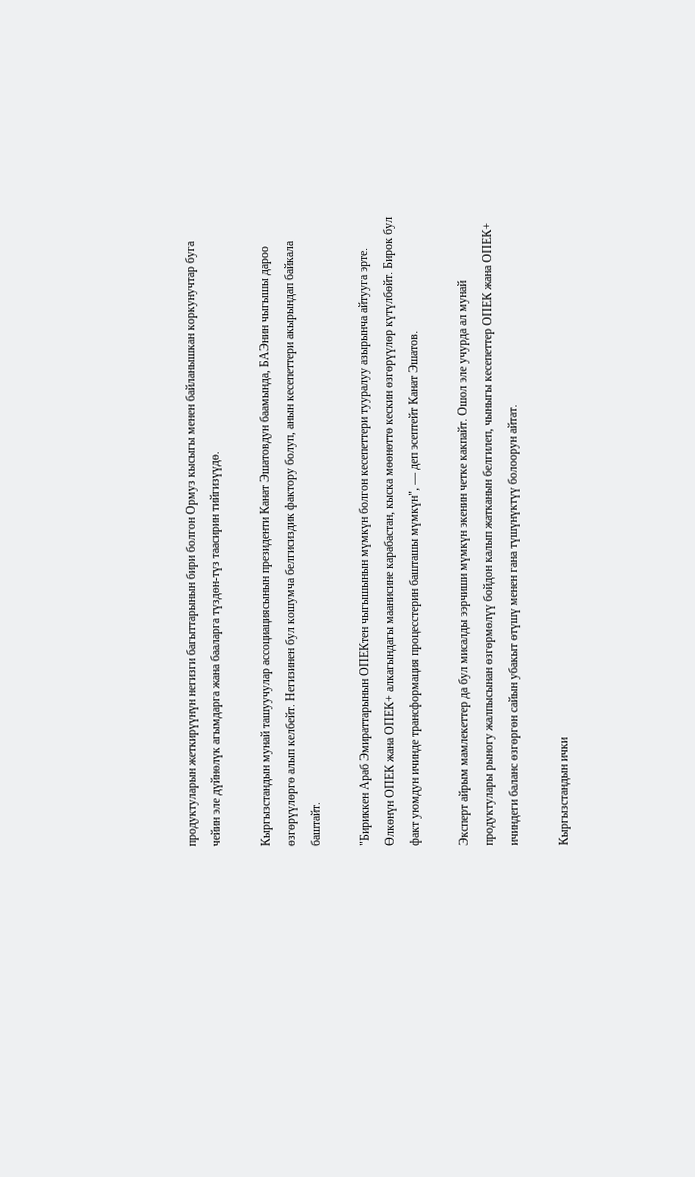продуктуларын жеткирүүнүн негизги багыттарынын бири болгон Ормуз кысыгы менен байланышкан коркунучтар буга чейин эле дүйнөлүк агымдарга жана бааларга түздөн-түз таасирин тийгизүүдө.

Кыргызстандын мунай ташуучулар ассоциациясынын президенти Канат Эшатовдун баамында, БАЭнин чыгышы дароо өзгөрүүлөргө алып келбейт. Негизинен бул кошумча белгисиздик фактору болуп, анын кесепеттери акырындап байкала баштайт.

"Бириккен Араб Эмираттарынын ОПЕКтен чыгышынын мүмкүн болгон кесепеттери тууралуу азырынча айтууга эрте. Өлкөнүн ОПЕК жана ОПЕК+ алкагындагы маанисине карабастан, кыска мөөнөттө кескин өзгөрүүлөр күтүлбөйт. Бирок бул факт уюмдун ичинде трансформация процесстерин башташы мүмкүн", — деп эсептейт Канат Эшатов.

Эксперт айрым мамлекеттер да бул мисалды ээрчиши мүмкүн экенин четке какпайт. Ошол эле учурда ал мунай продуктулары рыногу жалпысынан өзгөрмөлүү бойдон калып жатканын белгилеп, чыныгы кесепеттер ОПЕК жана ОПЕК+ ичиндеги баланс өзгөргөн сайын убакыт өтүшү менен гана түшүнүктүү болоорун айтат.

Кыргызстандын ички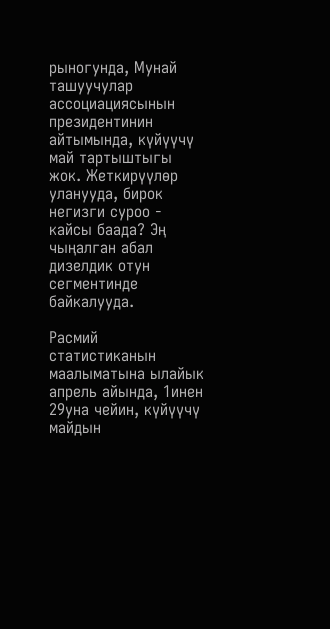рыногунда, Мунай ташуучулар ассоциациясынын президентинин айтымында, күйүүчү май тартыштыгы жок. Жеткирүүлөр уланууда, бирок негизги суроо - кайсы баада? Эң чыңалган абал дизелдик отун сегментинде байкалууда.

Расмий статистиканын маалыматына ылайык апрель айында, 1инен 29уна чейин, күйүүчү майдын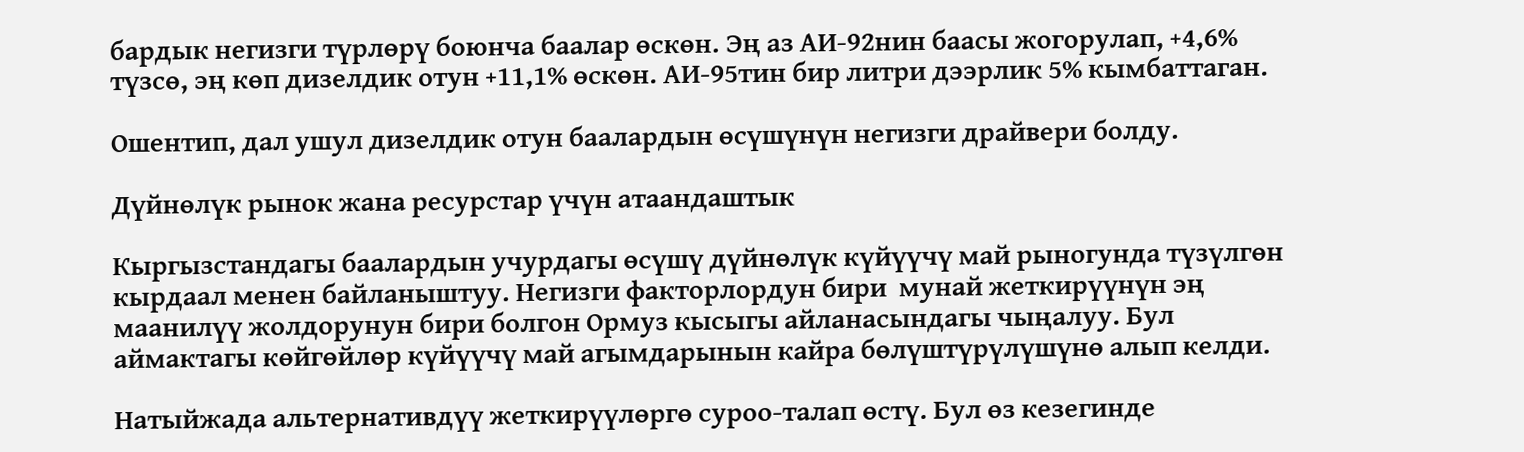бардык негизги түрлөрү боюнча баалар өскөн. Эң аз АИ-92нин баасы жогорулап, +4,6% түзсө, эң көп дизелдик отун +11,1% өскөн. АИ-95тин бир литри дээрлик 5% кымбаттаган.

Ошентип, дал ушул дизелдик отун баалардын өсүшүнүн негизги драйвери болду.

Дүйнөлүк рынок жана ресурстар үчүн атаандаштык

Кыргызстандагы баалардын учурдагы өсүшү дүйнөлүк күйүүчү май рыногунда түзүлгөн кырдаал менен байланыштуу. Негизги факторлордун бири  мунай жеткирүүнүн эң маанилүү жолдорунун бири болгон Ормуз кысыгы айланасындагы чыңалуу. Бул аймактагы көйгөйлөр күйүүчү май агымдарынын кайра бөлүштүрүлүшүнө алып келди.

Натыйжада альтернативдүү жеткирүүлөргө суроо-талап өстү. Бул өз кезегинде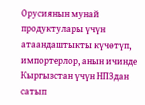Орусиянын мунай продуктулары үчүн атаандаштыкты күчөтүп, импортерлор, анын ичинде Кыргызстан үчүн НПЗдан сатып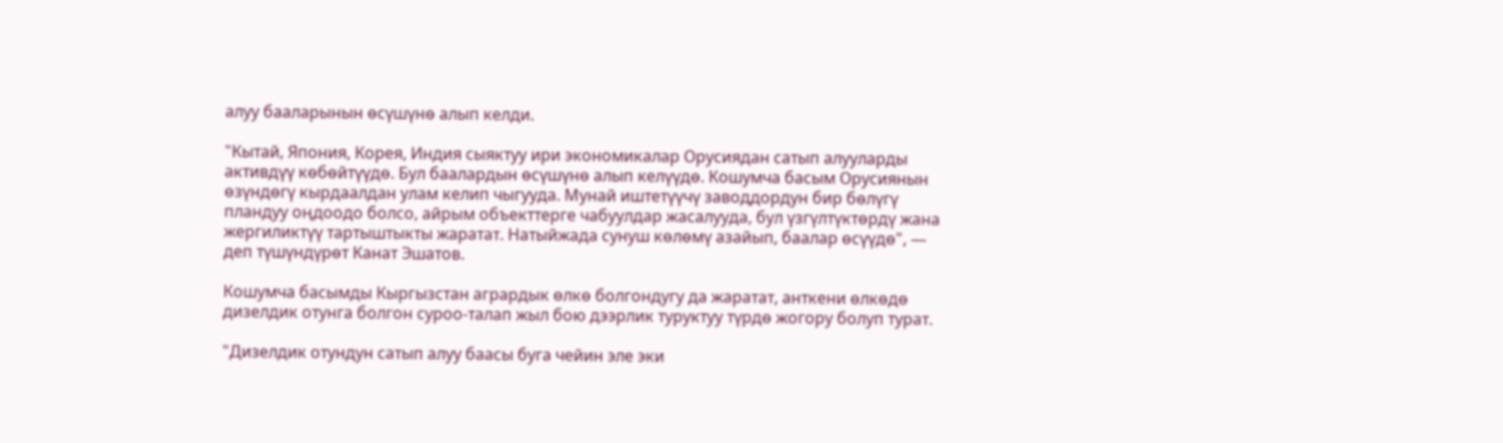алуу бааларынын өсүшүнө алып келди.

"Кытай, Япония, Корея, Индия сыяктуу ири экономикалар Орусиядан сатып алууларды активдүү көбөйтүүдө. Бул баалардын өсүшүнө алып келүүдө. Кошумча басым Орусиянын өзүндөгү кырдаалдан улам келип чыгууда. Мунай иштетүүчү заводдордун бир бөлүгү пландуу оңдоодо болсо, айрым объекттерге чабуулдар жасалууда, бул үзгүлтүктөрдү жана жергиликтүү тартыштыкты жаратат. Натыйжада сунуш көлөмү азайып, баалар өсүүдө", — деп түшүндүрөт Канат Эшатов.

Кошумча басымды Кыргызстан агрардык өлкө болгондугу да жаратат, анткени өлкөдө дизелдик отунга болгон суроо-талап жыл бою дээрлик туруктуу түрдө жогору болуп турат.

"Дизелдик отундун сатып алуу баасы буга чейин эле эки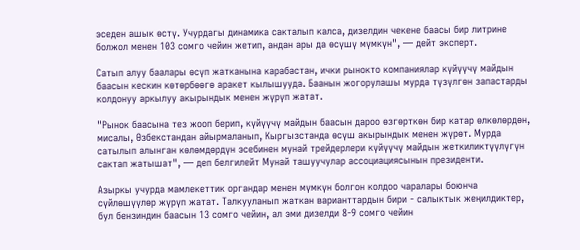эседен ашык өстү. Учурдагы динамика сакталып калса, дизелдин чекене баасы бир литрине болжол менен 103 сомго чейин жетип, андан ары да өсүшү мүмкүн", — дейт эксперт.

Сатып алуу баалары өсүп жатканына карабастан, ички рынокто компаниялар күйүүчү майдын баасын кескин көтөрбөөгө аракет кылышууда. Баанын жогорулашы мурда түзүлгөн запастарды колдонуу аркылуу акырындык менен жүрүп жатат.

"Рынок баасына тез жооп берип, күйүүчү майдын баасын дароо өзгөрткөн бир катар өлкөлөрдөн, мисалы, Өзбекстандан айырмаланып, Кыргызстанда өсүш акырындык менен жүрөт. Мурда сатылып алынган көлөмдөрдүн эсебинен мунай трейдерлери күйүүчү майдын жеткиликтүүлүгүн сактап жатышат", — деп белгилейт Мунай ташуучулар ассоциациясынын президенти.

Азыркы учурда мамлекеттик органдар менен мүмкүн болгон колдоо чаралары боюнча сүйлөшүүлөр жүрүп жатат. Талкууланып жаткан варианттардын бири - салыктык жеңилдиктер, бул бензиндин баасын 13 сомго чейин, ал эми дизелди 8-9 сомго чейин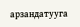арзандатууга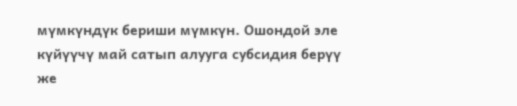мүмкүндүк бериши мүмкүн. Ошондой эле күйүүчү май сатып алууга субсидия берүү же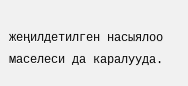жеңилдетилген насыялоо маселеси да каралууда.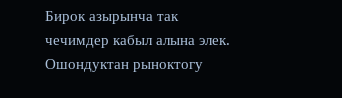Бирок азырынча так чечимдер кабыл алына элек. Ошондуктан рыноктогу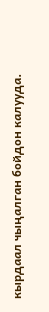кырдаал чыңалган бойдон калууда.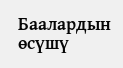Баалардын өсүшү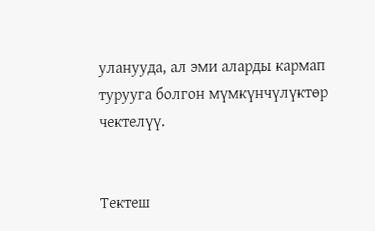уланууда, ал эми аларды кармап турууга болгон мүмкүнчүлүктөр чектелүү.


Тектеш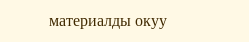материалды окуу